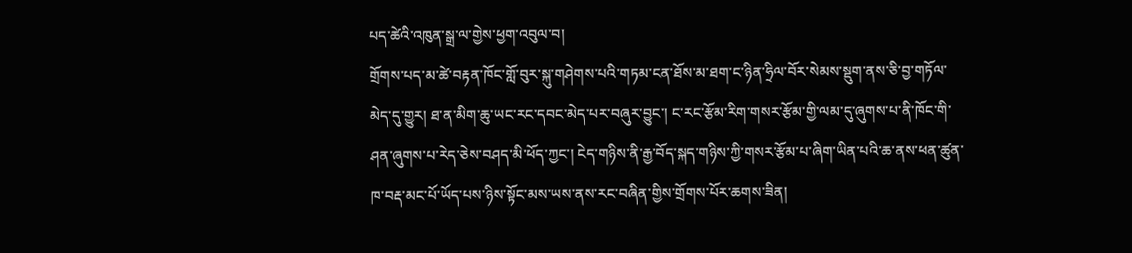པད་ཚེའི་འཁུན་སྒྲ་ལ་གྱེས་ཕྱག་འབུལ་བ།
གྲོགས་པད་མ་ཚེ་བརྟན་ཁོང་གློ་བུར་སྐུ་གཤེགས་པའི་གཏམ་ངན་ཐོས་མ་ཐག་ང་ཉིན་ཧྲིལ་བོར་སེམས་སྡུག་ནས་ཅི་བྱ་གཏོལ་མེད་དུ་གྱུར། ཐ་ན་མིག་ཆུ་ཡང་རང་དབང་མེད་པར་བཞུར་བྱུང་། ང་རང་རྩོམ་རིག་གསར་རྩོམ་གྱི་ལམ་དུ་ཞུགས་པ་ནི་ཁོང་གི་ཤན་ཞུགས་པ་རེད་ཅེས་བཤད་མི་ཕོད་ཀྱང་། ངེད་གཉིས་ནི་རྒྱ་བོད་སྐད་གཉིས་ཀྱི་གསར་རྩོམ་པ་ཞིག་ཡིན་པའི་ཆ་ནས་ཕན་ཚུན་ཁ་བརྡ་མང་པོ་ཡོད་པས་ཉིས་སྟོང་མས་ཡས་ནས་རང་བཞིན་གྱིས་གྲོགས་པོར་ཆགས་ཟིན།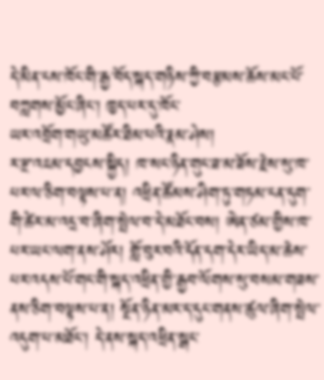དེ་མིན་ངས་ཁོང་གི་རྒྱ་བོད་སྐད་གཉིས་ཀྱི་བརྩམས་ཆོས་མང་པོ་བཀླགས་མྱོང་ཞིང་། ཁྱད་པར་དུ་ཁོང་
ཡར་འབྲོག་གཡུ་མཚོར་ཐིམ་པའི་རྣམ་ཤེས།
ར་རྫ་འཇམ་དབྱངས་སྐྱིད། ཁ་སང་ཉིན་གུང་ཟ་མ་ཟོས་རྗེས་སུ་ཁ་པར་ལ་ཅིག་བལྟས་པ་ན། འཕྲིན་ཚོམས་ཤིག་ཏུ་གཏམ་ངན་དུག་གི་ཚེར་མ་འདྲ་བ་ཞིག་སྤེལ་བ་དེ་མཐོང་བས། ཨེན་ཙམ་གྱིས་ཁ་པར་ཡང་ལག་ནས་ཤོར། གློ་བུར་བའི་དོན་དག་དེར་ཡིད་མ་ཆེས་པར་འདས་པོ་གང་གི་སྐད་འཕྲིན་གྱི་རྒྱབ་ལོགས་སུ་བསམ་གཟས་ནས་ཅིག་བལྟས་པ་ན། སྔོན་ཉིན་མར་ད་དུང་གནས་ཚུལ་ཞིག་སྤེལ་འདུག་པ་མཐོང་། དེ་ནས་སྐད་འཕྲིན་སྒང་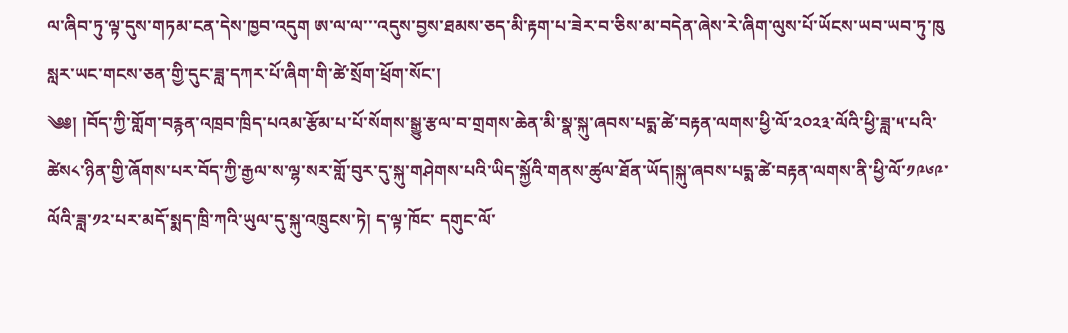ལ་ཞིབ་ཏུ་ལྟ་དུས་གཏམ་ངན་དེས་ཁྱབ་འདུག ཨ་ལ་ལ་་་འདུས་བྱས་ཐམས་ཅད་མི་རྟག་པ་ཟེར་བ་ཅིས་མ་བདེན་ཞེས་རེ་ཞིག་ལུས་པོ་ཡོངས་ཡབ་ཡབ་ཏུ་ཁུ
སླར་ཡང་གངས་ཅན་གྱི་དུང་ཟླ་དཀར་པོ་ཞིག་གི་ཚེ་སྲོག་ཕྲོག་སོང་།
༄༅། །བོད་ཀྱི་གློག་བརྙན་འཁྲབ་ཁྲིད་པའམ་རྩོམ་པ་པོ་སོགས་སྒྱུ་རྩལ་བ་གྲགས་ཆེན་མི་སྣ་སྐུ་ཞབས་པདྨ་ཚེ་བརྟན་ལགས་ཕྱི་ལོ་༢༠༢༣་ལོའི་ཕྱི་ཟླ་༥་པའི་ཚེས༨་ཉིན་གྱི་ཞོགས་པར་བོད་ཀྱི་རྒྱལ་ས་ལྷ་སར་གློ་བུར་དུ་སྐུ་གཤེགས་པའི་ཡིད་སྐྱོའི་གནས་ཚུལ་ཐོན་ཡོད།སྐུ་ཞབས་པདྨ་ཚེ་བརྟན་ལགས་ནི་ཕྱི་ལོ་༡༩༦༩་ལོའི་ཟླ་༡༢་པར་མདོ་སྨད་ཁྲི་ཀའི་ཡུལ་དུ་སྐུ་འཁྲུངས་ཏེ། ད་ལྟ་ཁོང་ དགུང་ལོ་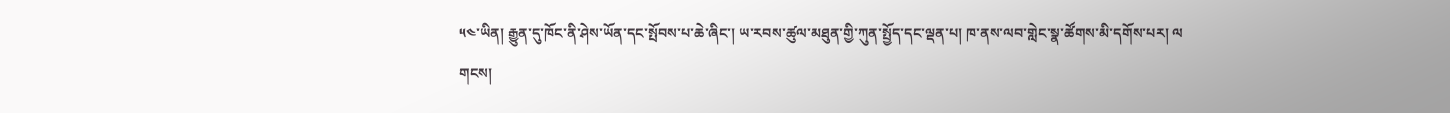༥༤་ཡིན། རྒྱུན་དུ་ཁོང་ནི་ཤེས་ཡོན་དང་སྤོབས་པ་ཆེ་ཞིང་། ཡ་རབས་ཚུལ་མཐུན་གྱི་ཀུན་སྤྱོད་དང་ལྡན་པ། ཁ་ནས་ལབ་གླེང་སྣ་ཚོགས་མི་དགོས་པར། ལ
གངས།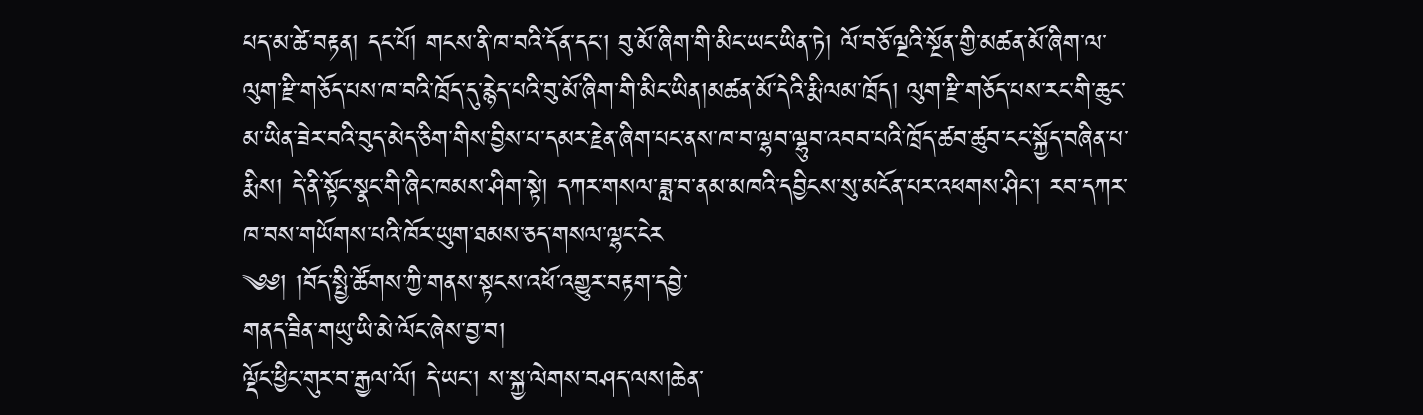པད་མ་ཚེ་བརྟན། དང་པོ། གངས་ནི་ཁ་བའི་དོན་དང་། བུ་མོ་ཞིག་གི་མིང་ཡང་ཡིན་ཏེ། ལོ་བཅོ་ལྔའི་སྔོན་གྱི་མཚན་མོ་ཞིག་ལ་ལུག་རྫི་གཅོད་པས་ཁ་བའི་ཁྲོད་དུ་རྙེད་པའི་བུ་མོ་ཞིག་གི་མིང་ཡིན།མཚན་མོ་དེའི་རྨི་ལམ་ཁྲོད། ལུག་རྫི་གཅོད་པས་རང་གི་ཆུང་མ་ཡིན་ཟེར་བའི་བུད་མེད་ཅིག་གིས་བྱིས་པ་དམར་རྗེན་ཞིག་པང་ནས་ཁ་བ་ལྷབ་ལྷུབ་འབབ་པའི་ཁྲོད་ཚབ་ཚུབ་ངང་སྐྱོད་བཞིན་པ་རྨིས། དེ་ནི་སྟོང་སྣང་གི་ཞིང་ཁམས་ཤིག་སྟེ། དཀར་གསལ་ཟླ་བ་ནམ་མཁའི་དབྱིངས་སུ་མངོན་པར་འཕགས་ཤིང་། རབ་དཀར་ཁ་བས་གཡོགས་པའི་ཁོར་ཡུག་ཐམས་ཅད་གསལ་ལྷང་ངེར
༄༅། །བོད་སྤྱི་ཚོགས་ཀྱི་གནས་སྟངས་འཕོ་འགྱུར་བརྟག་དབྱེ་
གནད་ཟིན་གཡུ་ཡི་མེ་ལོང་ཞེས་བྱ་བ།
ལྡོང་ཕྱིང་གུར་བ་རྒྱལ་ལོ། དེ་ཡང་། ས་སྐྱ་ལེགས་བཤད་ལས།ཆེན་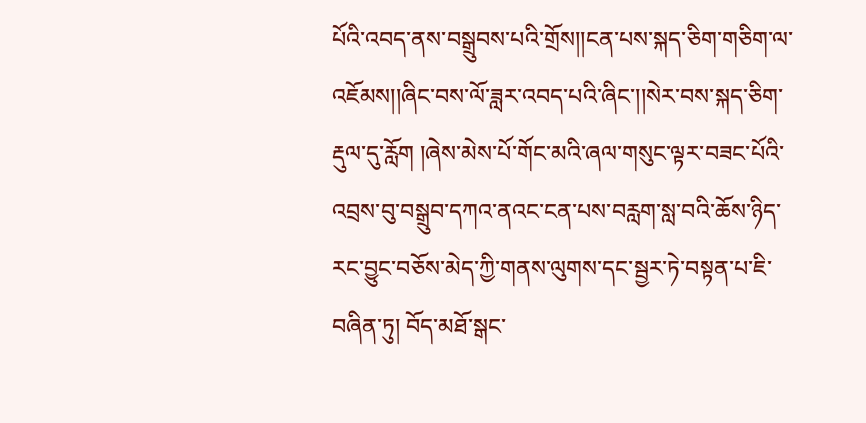པོའི་འབད་ནས་བསྒྲུབས་པའི་གྲོས།།ངན་པས་སྐད་ཅིག་གཅིག་ལ་འཇོམས།།ཞིང་བས་ལོ་ཟླར་འབད་པའི་ཞིང་།།སེར་བས་སྐད་ཅིག་རྡུལ་དུ་རློག །ཞེས་མེས་པོ་གོང་མའི་ཞལ་གསུང་ལྟར་བཟང་པོའི་འབྲས་བུ་བསྒྲུབ་དཀའ་ནའང་ངན་པས་བརླག་སླ་བའི་ཆོས་ཉིད་རང་བྱུང་བཅོས་མེད་ཀྱི་གནས་ལུགས་དང་སྦྱར་ཏེ་བསྟན་པ་ཇི་བཞིན་ཏུ། བོད་མཐོ་སྒང་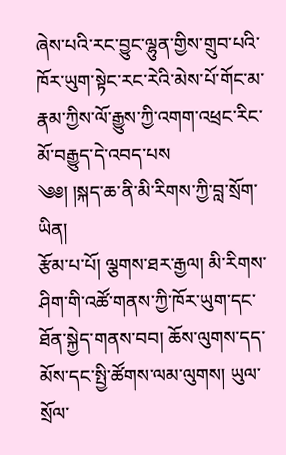ཞེས་པའི་རང་བྱུང་ལྷུན་གྱིས་གྲུབ་པའི་ཁོར་ཡུག་སྟེང་རང་རེའི་མེས་པོ་གོང་མ་རྣམ་ཀྱིས་ལོ་རྒྱུས་ཀྱི་འགག་འཕྲང་རིང་མོ་བརྒྱུད་དེ་འབད་པས
༄༅། །སྐད་ཆ་ནི་མི་རིགས་ཀྱི་བླ་སྲོག་ཡིན།
རྩོམ་པ་པོ། ལྕགས་ཐར་རྒྱལ། མི་རིགས་ཤིག་གི་འཚོ་གནས་ཀྱི་ཁོར་ཡུག་དང་ཐོན་སྐྱེད་གནས་བབ། ཆོས་ལུགས་དད་མོས་དང་སྤྱི་ཚོགས་ལམ་ལུགས། ཡུལ་སྲོལ་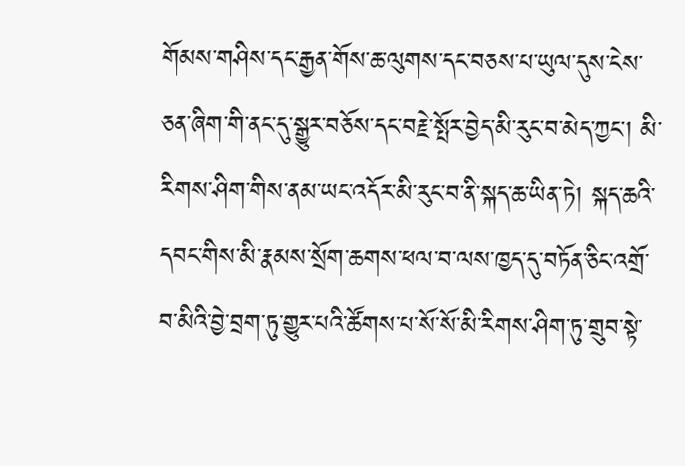གོམས་གཤིས་དང་རྒྱན་གོས་ཆ་ལུགས་དང་བཅས་པ་ཡུལ་དུས་ངེས་ཅན་ཞིག་གི་ནང་དུ་སྒྱུར་བཅོས་དང་བརྗེ་སྤོར་བྱེད་མི་རུང་བ་མེད་ཀྱང་། མི་རིགས་ཤིག་གིས་ནམ་ཡང་འདོར་མི་རུང་བ་ནི་སྐད་ཆ་ཡིན་ཏེ། སྐད་ཆའི་དབང་གིས་མི་རྣམས་སྲོག་ཆགས་ཕལ་བ་ལས་ཁྱད་དུ་བཏོན་ཅིང་འགྲོ་བ་མིའི་བྱེ་བྲག་ཏུ་གྱུར་པའི་ཚོགས་པ་སོ་སོ་མི་རིགས་ཤིག་ཏུ་གྲུབ་སྟེ་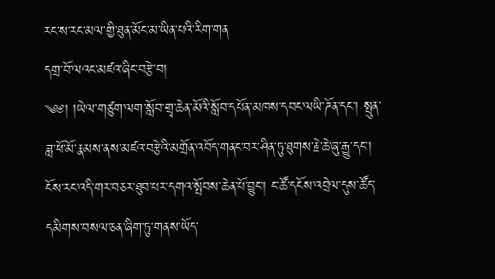རང་ས་རང་མལ་གྱི་ཐུན་མོང་མ་ཡིན་པའི་རིག་གན
དགྲ་བོ་ལའང་མཛའ་ཞིང་བརྩེ་བ།
༄༅། །ཡེལ་གཙུག་ལག་སློབ་གྲྭ་ཆེན་མོའི་སློབ་དཔོན་མཁས་དབང་ལཡི་ཌོན་དང་། སྤུན་ཟླ་ཕོ་མོ་རྣམས་ནས་མཛའ་བརྩེའི་མགྲོན་འབོད་གནང་བར་ཤིན་ཏུ་ཐུགས་རྗེ་ཆེ་ཞུ་རྒྱུ་དང་། ངོས་རང་འདི་གར་བཅར་ཐུབ་པར་དགའ་སྤོབས་ཆེན་པོ་བྱུང་། ང་ཚོ་དངོས་འབྲེལ་དུས་ཚོད་དམིགས་བསལ་ཅན་ཞིག་ཏུ་གནས་ཡོད་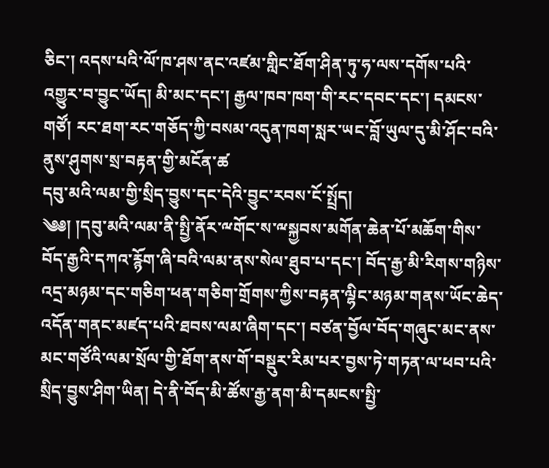ཅིང་། འདས་པའི་ལོ་ཁ་ཤས་ནང་འཛམ་གླིང་ཐོག་ཤིན་ཏུ་ཧ་ལས་དགོས་པའི་འགྱུར་བ་བྱུང་ཡོད། མི་མང་དང་། རྒྱལ་ཁབ་ཁག་གི་རང་དབང་དང་། དམངས་གཙོ། རང་ཐག་རང་གཅོད་ཀྱི་བསམ་འདུན་ཁག་སླར་ཡང་བློ་ཡུལ་དུ་མི་ཤོང་བའི་ནུས་ཤུགས་སྲ་བརྟན་གྱི་མངོན་ཚ
དབུ་མའི་ལམ་གྱི་སྲིད་བྱུས་དང་དེའི་བྱུང་རབས་ངོ་སྤྲོད།
༄༅། །དབུ་མའི་ལམ་ནི་སྤྱི་ནོར་ྋགོང་ས་ྋསྐྱབས་མགོན་ཆེན་པོ་མཆོག་གིས་བོད་རྒྱའི་དཀའ་རྙོག་ཞི་བའི་ལམ་ནས་སེལ་ཐུབ་པ་དང་། བོད་རྒྱ་མི་རིགས་གཉིས་འདྲ་མཉམ་དང་གཅིག་ཕན་གཅིག་གྲོགས་ཀྱིས་བརྟན་ལྷིང་མཉམ་གནས་ཡོང་ཆེད་འདོན་གནང་མཛད་པའི་ཐབས་ལམ་ཞིག་དང་། བཙན་བྱོལ་བོད་གཞུང་མང་ནས་མང་གཙོའི་ལམ་སྲོལ་གྱི་ཐོག་ནས་གོ་བསྡུར་རིམ་པར་བྱས་ཏེ་གཏན་ལ་ཕབ་པའི་སྲིད་བྱུས་ཤིག་ཡིན། དེ་ནི་བོད་མི་ཚོས་རྒྱ་ནག་མི་དམངས་སྤྱི་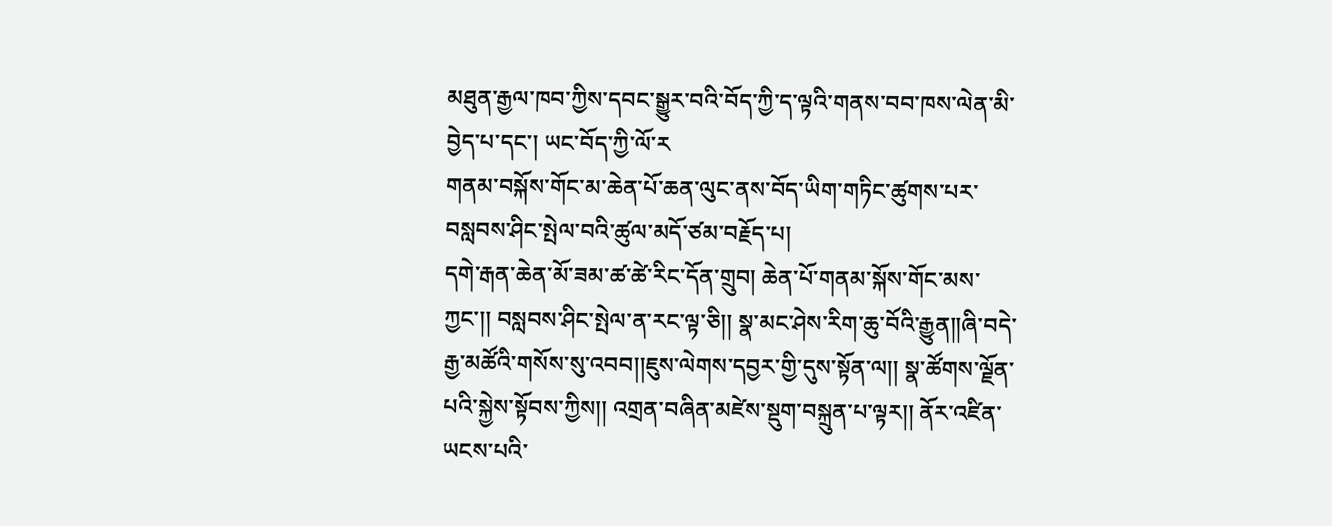མཐུན་རྒྱལ་ཁབ་ཀྱིས་དབང་སྒྱུར་བའི་བོད་ཀྱི་ད་ལྟའི་གནས་བབ་ཁས་ལེན་མི་བྱེད་པ་དང་། ཡང་བོད་ཀྱི་ལོ་ར
གནམ་བསྐོས་གོང་མ་ཆེན་པོ་ཆན་ལུང་ནས་བོད་ཡིག་གཏིང་ཚུགས་པར་བསླབས་ཤིང་སྤེལ་བའི་ཚུལ་མདོ་ཙམ་བརྗོད་པ།
དགེ་རྒན་ཆེན་མོ་ཟམ་ཚ་ཚེ་རིང་དོན་གྲུབ། ཆེན་པོ་གནམ་སྐོས་གོང་མས་ཀྱང་།། བསླབས་ཤིང་སྤེལ་ན་རང་ལྟ་ཅི།། སྣ་མང་ཤེས་རིག་ཆུ་བོའི་རྒྱུན།།ཞི་བདེ་རྒྱ་མཚོའི་གསོས་སུ་འབབ།།ཇུས་ལེགས་དབྱར་གྱི་དུས་སྟོན་ལ།། སྣ་ཚོགས་ལྗོན་པའི་སྐྱེས་སྟོབས་ཀྱིས།། འགྲན་བཞིན་མཛེས་སྡུག་བསྐྲུན་པ་ལྟར།། ནོར་འཛིན་ཡངས་པའི་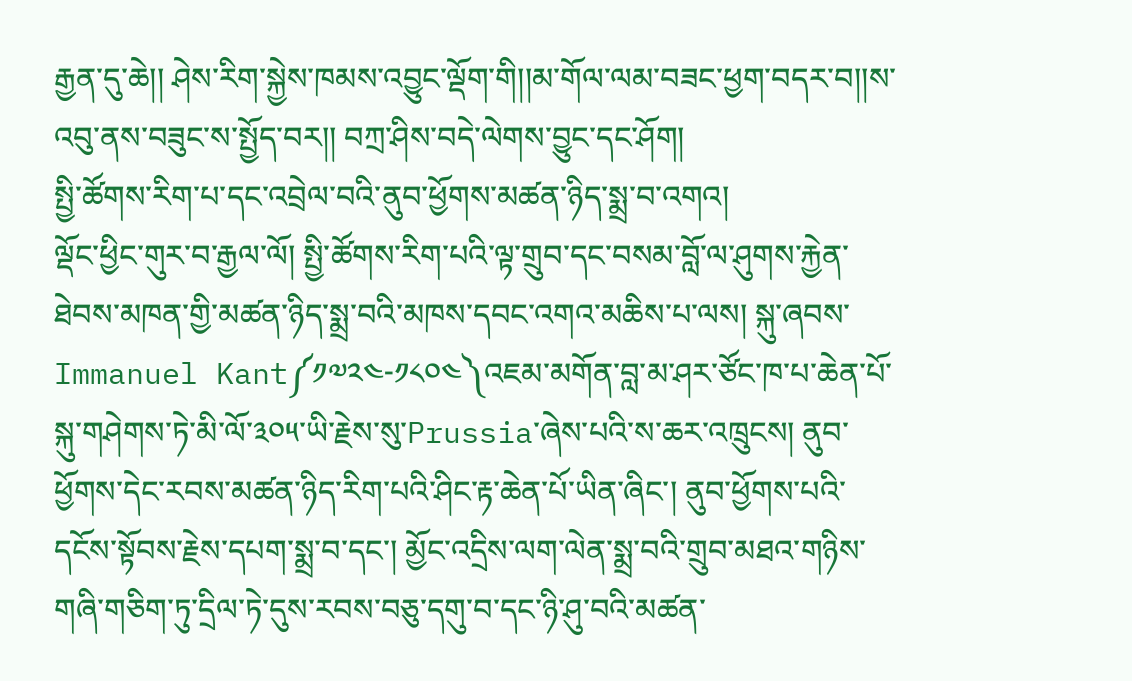རྒྱན་དུ་ཆེ།། ཤེས་རིག་སྐྱེས་ཁམས་འབྱུང་ལྡོག་གི།།མ་གོལ་ལམ་བཟང་ཕྱག་བདར་བ།།ས་འབུ་ནས་བཟུང་ས་སྤྱོད་བར།། བཀྲ་ཤིས་བདེ་ལེགས་བྱུང་དང་ཤོག།
སྤྱི་ཚོགས་རིག་པ་དང་འབྲེལ་བའི་ནུབ་ཕྱོགས་མཚན་ཉིད་སྨྲ་བ་འགའ།
ལྡོང་ཕྱིང་གུར་བ་རྒྱལ་ལོ། སྤྱི་ཚོགས་རིག་པའི་ལྟ་གྲུབ་དང་བསམ་བློ་ལ་ཤུགས་རྐྱེན་ཐེབས་མཁན་གྱི་མཚན་ཉིད་སྨྲ་བའི་མཁས་དབང་འགའ་མཆིས་པ་ལས། སྐུ་ཞབས་Immanuel Kant༼༡༧༢༤-༡༨༠༤༽འཇམ་མགོན་བླ་མ་ཤར་ཙོང་ཁ་པ་ཆེན་པོ་སྐུ་གཤེགས་ཏེ་མི་ལོ་༣༠༥་ཡི་རྗེས་སུ་Prussia་ཞེས་པའི་ས་ཆར་འཁྲུངས། ནུབ་ཕྱོགས་དེང་རབས་མཚན་ཉིད་རིག་པའི་ཤིང་རྟ་ཆེན་པོ་ཡིན་ཞིང་། ནུབ་ཕྱོགས་པའི་དངོས་སྟོབས་རྗེས་དཔག་སྨྲ་བ་དང་། མྱོང་འདྲིས་ལག་ལེན་སྨྲ་བའི་གྲུབ་མཐའ་གཉིས་གཞི་གཅིག་ཏུ་དྲིལ་ཏེ་དུས་རབས་བཅུ་དགུ་བ་དང་ཉི་ཤུ་བའི་མཚན་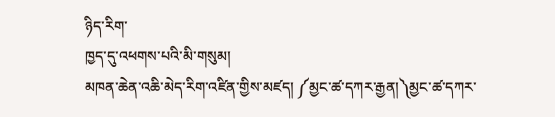ཉིད་རིག་
ཁྱད་དུ་འཕགས་པའི་མི་གསུམ།
མཁན་ཆེན་འཆི་མེད་རིག་འཛིན་གྱིས་མཛད། ༼མྱང་ཚ་དཀར་རྒྱན།༽མྱང་ཚ་དཀར་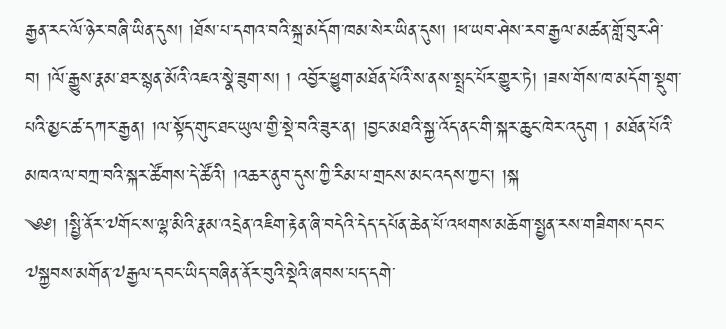རྒྱན་རང་ལོ་ཉེར་བཞི་ཡིན་དུས། །ཐོས་པ་དགའ་བའི་སྐྲ་མདོག་ཁམ་སེར་ཡིན་དུས། །ཕ་ཡབ་ཤེས་རབ་རྒྱལ་མཚན་གློ་བུར་ཤི་བ། །ལོ་རྒྱུས་རྣམ་ཐར་སྙན་མོའི་འཇའ་སྣེ་ཟུག་ས། ། འབྱོར་ཕྱུག་མཐོན་པོའི་ས་ནས་སྤྲང་པོར་གྱུར་ཏེ། །ཟས་གོས་ཁ་མདོག་སྡུག་པའི་མྱང་ཚ་དཀར་རྒྱན། །ལ་སྟོད་གུང་ཐང་ཡུལ་གྱི་སྡེ་བའི་ཟུར་ན། །བྱང་མཐའི་སྐྱ་འོད་ནང་གི་སྐར་ཆུང་ཁེར་འདུག ། མཐོན་པོའི་མཁའ་ལ་བཀྲ་བའི་སྐར་ཚོགས་དེ་ཚོའི། །འཆར་ནུབ་དུས་ཀྱི་རིམ་པ་གྲངས་མང་འདས་ཀྱང་། །སྐ
༄༅། །སྤྱི་ནོར་༧གོང་ས་ལྷ་མིའི་རྣམ་འདྲེན་འཇིག་རྟེན་ཞི་བདེའི་དེད་དཔོན་ཆེན་པོ་འཕགས་མཆོག་སྤྱན་རས་གཟིགས་དབང་༧སྐྱབས་མགོན་༧རྒྱལ་དབང་ཡིད་བཞིན་ནོར་བུའི་སྡེའི་ཞབས་པད་དགེ་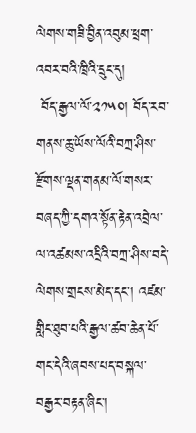ལེགས་གཟི་བྱིན་འབུམ་ཕྲག་འབར་བའི་ཁྲིའི་དྲུང་དུ།
 བོད་རྒྱལ་ལོ་༢༡༥༠། བོད་རབ་གནས་ཆུ་ཡོས་ལོའི་བཀྲ་ཤིས་རྫོགས་ལྡན་གནམ་ལོ་གསར་བཞད་ཀྱི་དགའ་སྟོན་རྟེན་འབྲེལ་ལ་འཚམས་འདྲིའི་བཀྲ་ཤིས་བདེ་ལེགས་གྲངས་མེད་དང་། འཛམ་གླིང་ཐུབ་པའི་རྒྱལ་ཚབ་ཆེན་པོ་གང་དེའི་ཞབས་པད་བསྐལ་བརྒྱར་བརྟན་ཞིང་།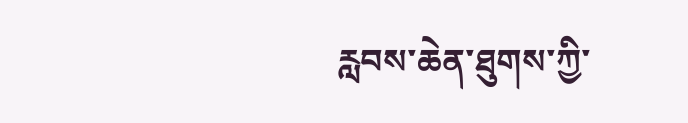རླབས་ཆེན་ཐུགས་ཀྱི་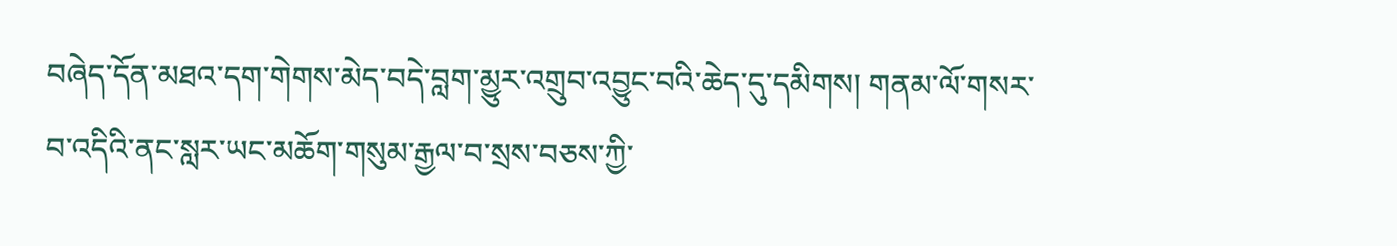བཞེད་དོན་མཐའ་དག་གེགས་མེད་བདེ་བླག་མྱུར་འགྲུབ་འབྱུང་བའི་ཆེད་དུ་དམིགས། གནམ་ལོ་གསར་བ་འདིའི་ནང་སླར་ཡང་མཆོག་གསུམ་རྒྱལ་བ་སྲས་བཅས་ཀྱི་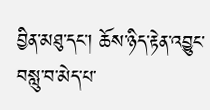བྱིན་མཐུ་དང་། ཆོས་ཉིད་རྟེན་འབྱུང་བསླུ་བ་མེད་པ་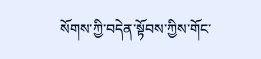སོགས་ཀྱི་བདེན་སྟོབས་ཀྱིས་གོང་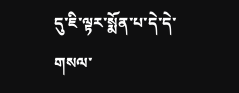དུ་ཇི་ལྟར་སྨོན་པ་དེ་དེ་
གསལ་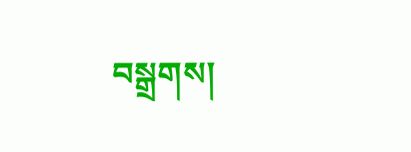བསྒྲགས།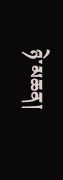ཉེ་མཆན།